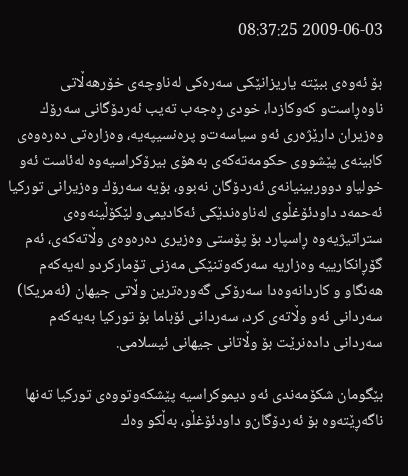2009-06-03 08:37:25

بۆ ئه‌وه‌ی‌ ببێته‌ یاریزانێكی‌ سه‌ره‌كی‌ له‌ناوچه‌ی‌ خۆرهه‌ڵاتی‌ ناوه‌ڕاست‌و كه‌وكازدا، خودی‌ ڕه‌جه‌ب ته‌یب ئه‌ردۆگانی‌ سه‌رۆك وه‌زیران دارێژه‌ری‌ ئه‌و سیاسه‌ت‌و پره‌نسیپه‌یه‌، وه‌زاره‌تی‌ ده‌ره‌وه‌ی‌ كابینه‌ی‌ پێشووی‌ حكومه‌ته‌كه‌ی‌ به‌هۆی‌ بیرۆكراسیه‌وه‌ له‌ئاست ئه‌و خولیا‌و دووربینیانه‌ی‌ ئه‌ردۆگان نه‌بوو، بۆیه‌ سه‌رۆك وه‌زیرانی‌ توركیا ئه‌حمه‌د داودئۆغڵوی‌ له‌ناوه‌ندێكی‌ ئه‌كادیمی‌‌و لێكۆڵینه‌وه‌ی‌ ستراتیژیه‌وه‌ ڕاسپارد بۆ پۆستی‌ وه‌زیری‌ ده‌ره‌وه‌ی‌ وڵاته‌كه‌ی‌، ئه‌م گۆڕانكارییه‌ وه‌زاریه‌ سه‌ركه‌وتنێكی‌ مه‌زنی‌ تۆماركرد‌و له‌یه‌كه‌م هه‌نگاو و كاردانه‌وه‌دا سه‌رۆكی‌ گه‌وره‌ترین وڵاتی‌ جیهان (ئه‌مریكا) سه‌ردانی‌ ئه‌و وڵاته‌ی‌ كرد، سه‌ردانی‌ ئۆباما بۆ توركیا به‌یه‌كه‌م سه‌ردانی‌ داده‌نرێت بۆ وڵاتانی‌ جیهانی‌ ئیسلامی‌.

بێگومان شكۆمه‌ندی‌ ئه‌و دیموكراسیه‌ پێشكه‌وتووه‌ی‌ توركیا ته‌نها ناگه‌ڕێته‌وه‌ بۆ ئه‌ردۆگان‌و داودئۆغڵو، به‌ڵكو وه‌ك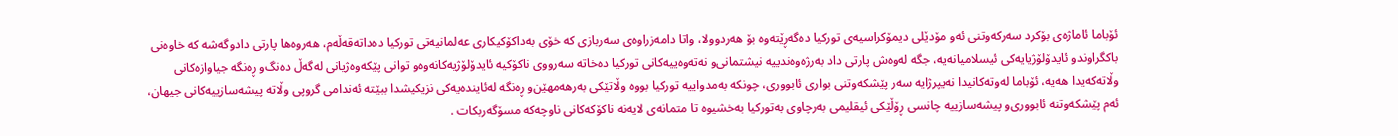ئۆباما ئاماژه‌ی‌ بۆكرد سه‌ركه‌وتنی‌ ئه‌و مۆدێلی‌ دیمۆكراسیه‌ی‌ توركیا ده‌گه‌ڕێته‌وه‌ بۆ هه‌ردوولا، واتا دامه‌زراوه‌ی‌ سه‌ربازی‌ كه‌ خۆی‌ به‌داكۆكیكاری‌ عه‌لمانیه‌تی‌ توركیا ده‌داته‌قه‌ڵه‌م، هه‌روه‌ها پارتی‌ دادوگه‌شه‌ كه‌ خاوه‌نی‌ باكگراوند‌و ئایدۆلۆژیایه‌كی‌ ئیسلامیانه‌یه‌، جگه‌ له‌وه‌ش پارتی‌ داد به‌رژه‌وه‌ندییه‌ نیشتمانی‌‌و نه‌ته‌وه‌ییه‌كانی‌ توركیا ده‌خاته‌ سه‌رووی‌ ناكۆكیه‌ ئایدۆلۆژیه‌كانه‌وه‌و توانی‌ پێكه‌وه‌ژیانی‌ له‌گه‌ڵ ده‌نگ‌و ڕه‌نگه‌ جیاوازه‌كانی‌ وڵاته‌كه‌یدا هه‌یه‌، ئۆباما له‌وته‌كانیدا نه‌یپرژایه‌ سه‌ر پێشكه‌وتنی‌ بواری‌ ئابووری‌، چونكه‌ به‌مدواییه‌ توركیا بووه‌ وڵاتێكی‌ به‌رهه‌مهێن‌و ڕه‌نگه‌ له‌ئاینده‌یه‌كی‌ نزیكیشدا ببێته‌ ئه‌ندامی‌ گروپی‌ وڵاته‌ پیشه‌سازییه‌كانی‌ جیهان، ئه‌م پێشكه‌وتنه‌ ئابووری‌‌و پیشه‌سازییه‌ چانسی‌ ڕۆڵێكی‌ ئیقلیمی‌ به‌رچاوی‌ به‌توركیا به‌خشیوه‌ تا متمانه‌ی‌ لایه‌نه‌ ناكۆكه‌كانی‌ ناوچه‌كه‌ مسۆگه‌ربكات .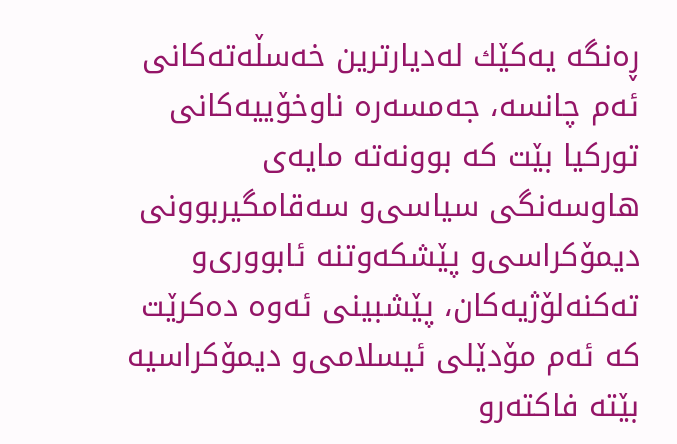ڕه‌نگه‌ یه‌كێك له‌دیارترین خه‌سڵه‌ته‌كانی‌ ئه‌م چانسه‌، جه‌مسه‌ره‌ ناوخۆییه‌كانی‌ توركیا بێت كه‌ بوونه‌ته‌ مایه‌ی‌ هاوسه‌نگی‌ سیاسی‌‌و سه‌قامگیربوونی‌ دیمۆكراسی‌و پێشكه‌وتنه‌ ئابووری‌‌و ته‌كنه‌لۆژیه‌كان، پێشبینی‌ ئه‌وه‌ ده‌كرێت كه‌ ئه‌م مۆدێلی‌ ئیسلامی‌‌و دیمۆكراسیه‌ بێته‌ فاكته‌رو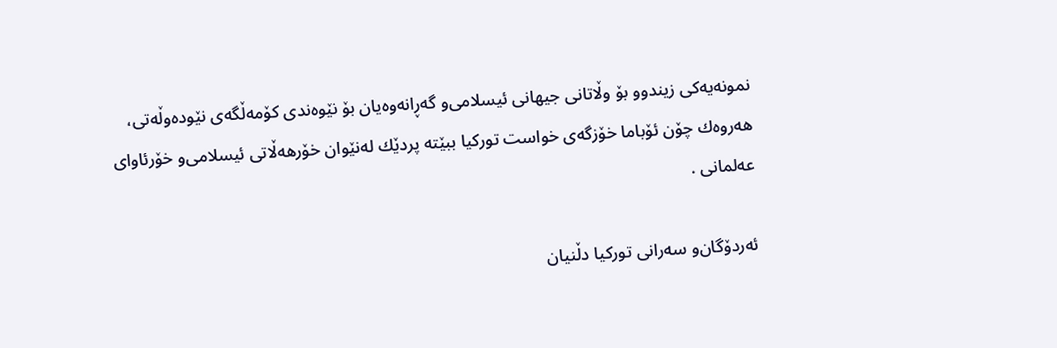نمونه‌یه‌كی‌ زیندوو بۆ وڵاتانی‌ جیهانی‌ ئیسلامی‌‌و گه‌ڕانه‌وه‌یان بۆ نێوه‌ندی‌ كۆمه‌ڵگه‌ی‌ نێوده‌وڵه‌تی‌، هه‌روه‌ك چۆن ئۆباما خۆزگه‌ی‌ خواست توركیا ببێته‌ پردێك له‌نێوان خۆرهه‌ڵاتی‌ ئیسلامی‌‌و خۆرئاوای‌ عه‌لمانی‌ .

ئه‌ردۆگان‌و سه‌رانی‌ توركیا دڵنیان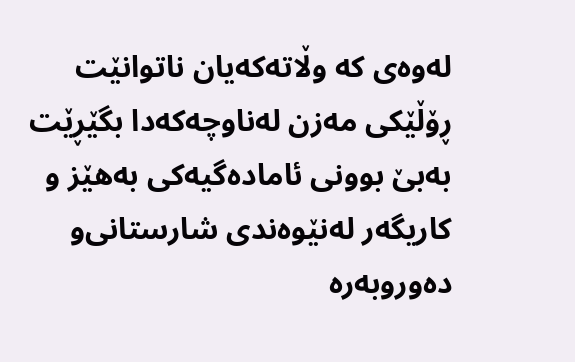له‌وه‌ی‌ كه‌ وڵاته‌كه‌یان ناتوانێت ڕۆڵێكی‌ مه‌زن له‌ناوچه‌كه‌دا بگێڕێت به‌بێ‌ بوونی‌ ئاماده‌گیه‌كی‌ به‌هێز و كاریگه‌ر له‌نێوه‌ندی‌ شارستانی‌‌و ده‌وروبه‌ره‌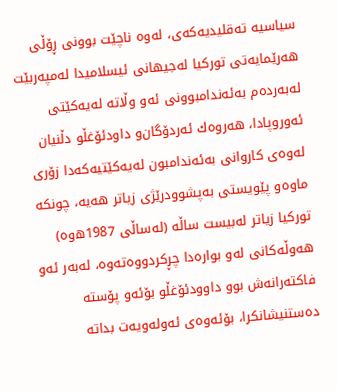سیاسیه‌ ته‌قلیدیه‌كه‌ی‌، له‌وه‌ ناچێت بوونی‌ ڕۆڵی‌ هه‌رێمایه‌تی‌ توركیا له‌جیهانی‌ ئیسلامیدا له‌مپه‌ربێت له‌به‌رده‌م به‌ئه‌ندامبوونی‌ ئه‌و وڵاته‌ له‌یه‌كێتی‌ ئه‌وروپادا، هه‌روه‌ك ئه‌ردۆگان‌و داودئۆغڵو دڵنیان له‌وه‌ی‌ كاروانی‌ به‌ئه‌ندامبون له‌یه‌كێتیه‌كه‌دا زۆری‌ ماوه‌و پێویستی‌ به‌پشوودرێژی‌ زیاتر هه‌یه‌، چونكه‌ توركیا زیاتر له‌بیست ساڵه‌ (له‌ساڵی‌ 1987ه‌وه‌) هه‌وڵه‌كانی‌ له‌و بواره‌دا چڕكردووه‌ته‌وه‌، له‌به‌ر ئه‌و فاكته‌رانه‌ش بوو داوودئۆغڵو بۆئه‌و پۆسته‌ ده‌ستنیشانكرا، بۆئه‌وه‌ی‌ ئه‌وله‌ویه‌ت بداته‌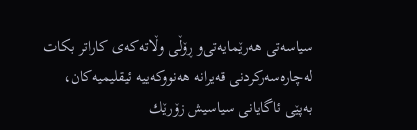سیاسه‌تی‌ هه‌رێمایه‌تی‌‌و ڕۆڵی‌ وڵاته‌كه‌ی‌ كاراتر بكات له‌چاره‌سه‌ركردنی‌ قه‌یرانه‌ هه‌نووكه‌ییه‌ ئیقلیمیه‌كان، به‌پێی ئاگایانی‌ سیاسیش زۆرێك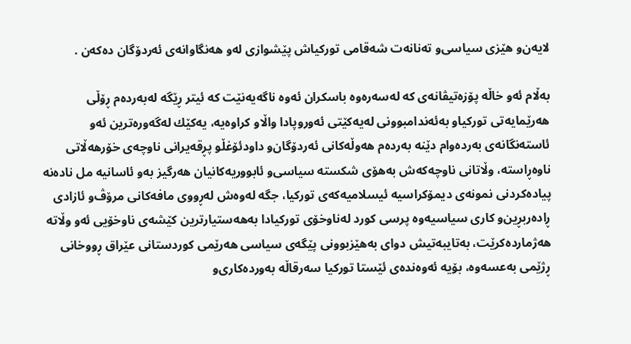لایه‌ن‌و هێزی‌ سیاسی‌‌و ته‌نانه‌ت شه‌قامی‌ توركیاش پێشوازی‌ له‌و هه‌نگاوانه‌ی‌ ئه‌ردۆگان ده‌كه‌ن .

به‌ڵام ئه‌و خاڵه‌ پۆزه‌تیڤانه‌ی‌ كه‌ له‌سه‌ره‌وه‌ باسكران ئه‌وه‌ ناگه‌یه‌نێت كه‌ ئیتر ڕێگه‌ له‌به‌رده‌م ڕۆڵی‌ هه‌رێمایه‌تی‌ توركیا‌و به‌ئه‌ندامبوونی‌ له‌یه‌كێتی‌ ئه‌وروپادا واڵاو كراوه‌یه‌، یه‌كێك له‌گه‌وره‌ترین ئه‌و ئاسته‌نگانه‌ی‌ به‌رده‌وام دێنه‌ به‌رده‌م هه‌وڵه‌كانی‌ ئه‌ردۆگان‌و داودئۆغڵو پڕقه‌یرانی‌ ناوچه‌ی‌ خۆرهه‌ڵاتی‌ ناوه‌ڕاسته‌، وڵاتانی‌ ناوچه‌كه‌ش به‌هۆی‌ شكسته‌ سیاسی‌‌و ئابووریه‌كانیان هه‌رگیز به‌و ئاسانیه‌ مل ناده‌نه‌ پیاده‌كردنی‌ نمونه‌ی‌ دیمۆكراسیه‌ ئیسلامیه‌كه‌ی‌ توركیا، جگه‌ له‌وه‌ش له‌ڕووی‌ مافه‌كانی‌ مرۆڤ‌و ئازادی‌ ڕاده‌ربڕین‌و كاری‌ سیاسیه‌وه‌ پرسی‌ كورد له‌ناوخۆی‌ توركیادا به‌هه‌ستیارترین كێشه‌ی‌ ناوخۆیی‌ ئه‌و وڵاته‌ هه‌ژمارده‌كرێت، به‌تایبه‌تیش دوای‌ به‌هێزبوونی‌ پێگه‌ی‌ سیاسی‌ هه‌رێمی‌ كوردستانی‌ عێراق ڕووخانی‌ ڕژێمی‌ به‌عسه‌وه‌، بۆیه‌ ئه‌وه‌نده‌ی‌ ئێستا توركیا سه‌رقاڵه‌ به‌ورده‌كاری‌‌و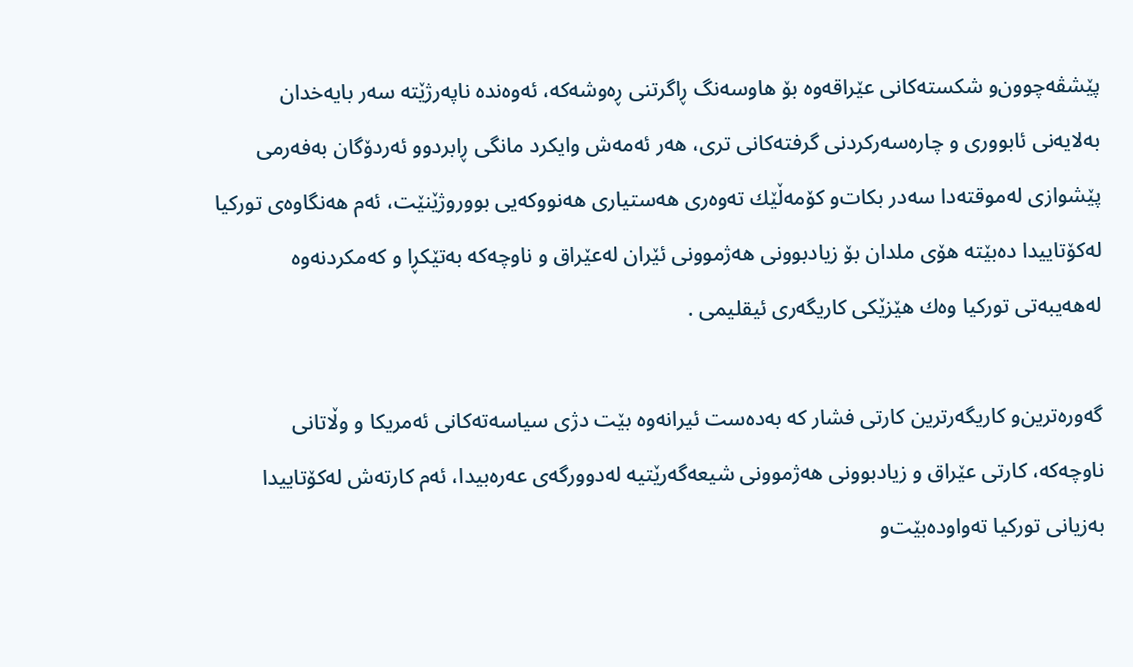پێشڤه‌چوون‌و شكسته‌كانی‌ عێراقه‌وه‌ بۆ هاوسه‌نگ ڕاگرتنی‌ ڕه‌وشه‌كه‌، ئه‌وه‌نده‌ ناپه‌رژێته‌ سه‌ر بایه‌خدان به‌لایه‌نی‌ ئابووری‌ و چاره‌سه‌ركردنی‌ گرفته‌كانی‌ تری‌، هه‌ر ئه‌مه‌ش وایكرد مانگی‌ ڕابردوو ئه‌ردۆگان به‌فه‌رمی‌ پێشوازی‌ له‌موقته‌دا سه‌در بكات‌و كۆمه‌ڵێك ته‌وه‌ری‌ هه‌ستیاری‌ هه‌نووكه‌یی‌ بووروژێنێت، ئه‌م هه‌نگاوه‌ی‌ توركیا له‌كۆتاییدا ده‌بێته‌ هۆی‌ ملدان بۆ زیادبوونی‌ هه‌ژموونی‌ ئێران له‌عێراق و ناوچه‌كه‌ به‌تێكڕا و كه‌مكردنه‌وه‌ له‌هه‌یبه‌تی‌ توركیا وه‌ك هێزێكی‌ كاریگه‌ری‌ ئیقلیمی‌ .

گه‌وره‌ترین‌و كاریگه‌رترین كارتی‌ فشار كه‌ به‌ده‌ست ئیرانه‌وه‌ بێت دژی‌ سیاسه‌ته‌كانی‌ ئه‌مریكا و وڵاتانی‌ ناوچه‌كه‌، كارتی‌ عێراق و زیادبوونی‌ هه‌ژموونی‌ شیعه‌گه‌رێتیه‌ له‌دوورگه‌ی‌ عه‌ره‌بیدا، ئه‌م كارته‌ش له‌كۆتاییدا به‌زیانی‌ توركیا ته‌واوده‌بێت‌و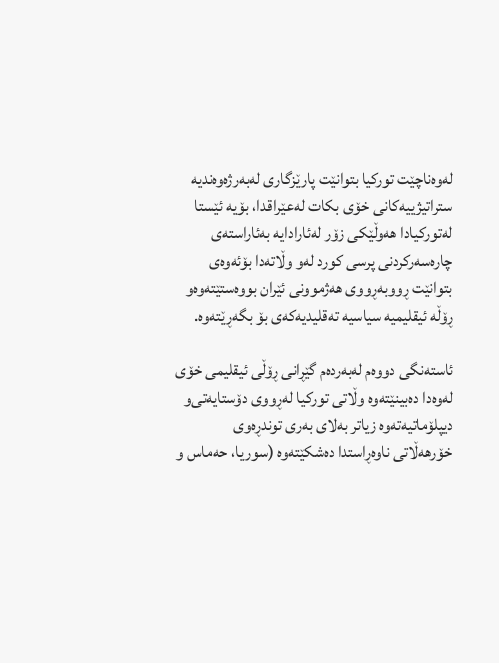له‌وه‌ناچێت توركیا بتوانێت پارێزگاری‌ له‌به‌رژه‌وه‌ندیه‌ ستراتیژییه‌كانی‌ خۆی‌ بكات له‌عێراقدا، بۆیه‌ ئێستا له‌توركیادا هه‌وڵێكی‌ زۆر له‌ئارادایه‌ به‌ئاراسته‌ی‌ چاره‌سه‌ركردنی‌ پرسی‌ كورد له‌و وڵاته‌دا بۆئه‌وه‌ی‌ بتوانێت ڕووبه‌ڕووی‌ هه‌ژموونی‌ ئێران بووه‌ستێته‌وه‌و ڕۆڵه‌ ئیقلیمیه‌ سیاسیه‌ ته‌قلیدیه‌كه‌ی‌ بۆ بگه‌ڕێته‌وه‌.

ئاسته‌نگی‌ دووه‌م له‌به‌رده‌م گێڕانی‌ ڕۆڵی‌ ئیقلیمی‌ خۆی‌ له‌وه‌دا ده‌بینێته‌وه‌ وڵاتی‌ توركیا له‌ڕووی‌ دۆستایه‌تی‌‌و دیپلۆماتیه‌ته‌وه‌ زیاتر به‌لای‌ به‌ری‌ توندڕه‌وی‌ خۆرهه‌ڵاتی‌ ناوه‌ڕاستدا ده‌شكێته‌وه‌ (سوریا، حه‌ماس و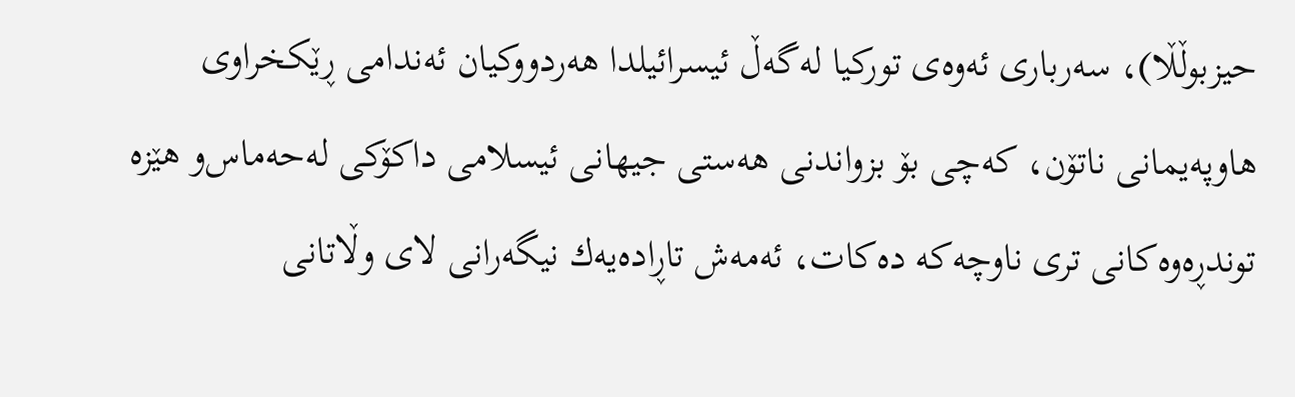حیزبوڵڵا)، سه‌رباری‌ ئه‌وه‌ی‌ توركیا له‌گه‌ڵ ئیسرائیلدا هه‌ردووكیان ئه‌ندامی‌ ڕێكخراوی‌ هاوپه‌یمانی‌ ناتۆن، كه‌چی‌ بۆ بزواندنی‌ هه‌ستی‌ جیهانی‌ ئیسلامی‌ داكۆكی‌ له‌حه‌ماس‌و هێزه‌ توندڕه‌وه‌كانی‌ تری‌ ناوچه‌كه‌ ده‌كات، ئه‌مه‌ش تاڕاده‌یه‌ك نیگه‌رانی‌ لای‌ وڵاتانی‌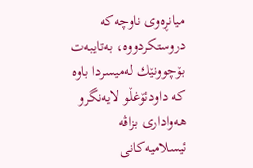میانڕه‌وی‌ ناوچه‌كه‌ دروستكردووه‌، به‌تایبه‌ت بۆچوونێك له‌میسردا باوه‌ كه‌ داودئۆغڵو لایه‌نگرو هه‌واداری‌ بزاڤه‌ ئیسلامیه‌كانی‌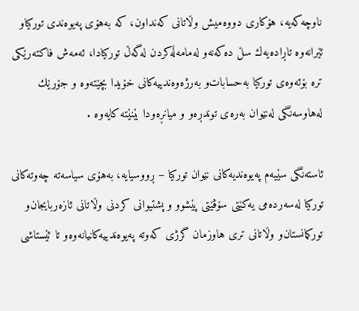ناوچه‌كه‌یه‌، هۆكاری‌ دووه‌میش وڵاتانی‌ كه‌نداون، كه‌ به‌هۆی‌ په‌یوه‌ندی‌ توركیا‌و ئێرانه‌وه‌ تاڕاده‌یه‌ك سڵ ده‌كه‌نه‌و له‌مامه‌ڵه‌كردن له‌گه‌ڵ توركیادا، ئه‌مه‌ش فاكته‌رێكی‌ تره‌ بۆئه‌وه‌ی‌ توركیا به‌حسابات‌و به‌رژه‌وه‌ندییه‌كانی‌ خۆیدا بچێته‌وه‌ و جۆرێك له‌هاوسه‌نگی‌ له‌نێوان به‌ره‌ی‌ توندڕه‌و و میانڕه‌ودا بێنێته‌ كایه‌وه‌ .

ئاسته‌نگی‌ سێیه‌م په‌یوه‌ندیه‌كانی‌ نێوان توركیا – ڕووسیایه‌، به‌هۆی‌ سیاسه‌ته‌ چه‌وته‌كانی‌ توركیا له‌سه‌رده‌می‌ یه‌كێتی‌ سۆڤێتی‌ پێشوو و پشتیوانی‌ كردنی‌ وڵاتانی‌ ئازه‌ربایجان‌و توركمانستان‌و وڵاتانی‌ تری‌ هاوزمان گرژی‌ كه‌وته‌ په‌یوه‌ندییه‌كانیانه‌وه‌‌و تا ئێستاشی‌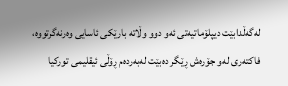له‌گه‌ڵدابێت دیپلۆماتیه‌تی‌ ئه‌و دوو وڵاته‌ بارێكی‌ ئاسایی‌ وه‌رنه‌گرتووه‌، فاكته‌ری‌ له‌و جۆره‌ش ڕێگر ده‌بێت له‌به‌رده‌م ڕۆڵی‌ ئیقلیمی‌ توركیا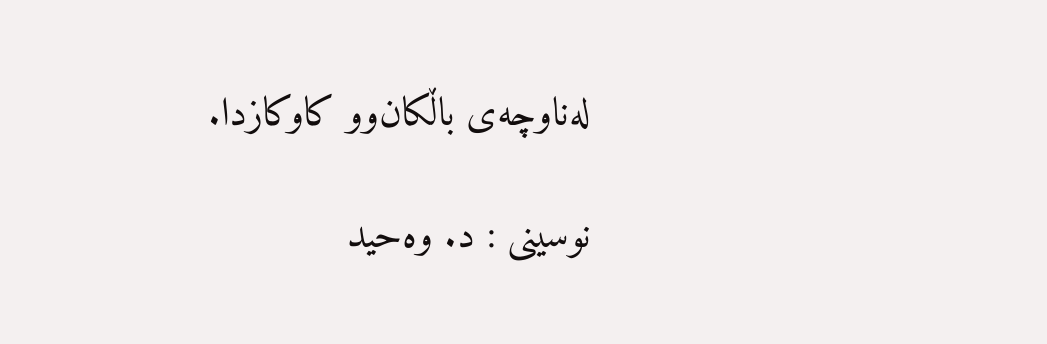له‌ناوچه‌ی‌ باڵكان‌وو كاوكازدا.

نوسینی‌ : د. وه‌حید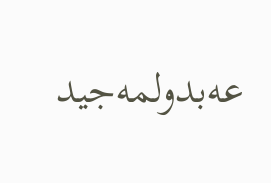عه‌بدولمه‌جید